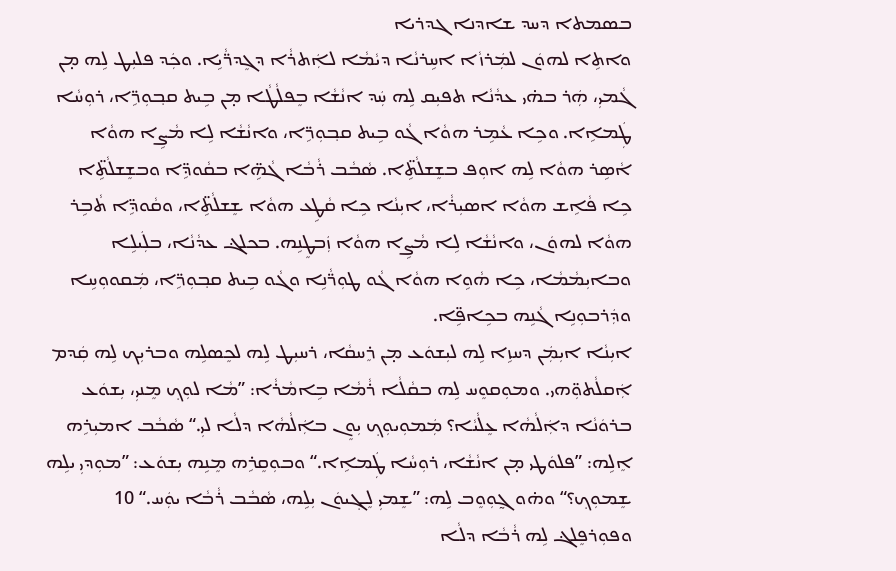ܒܣܡܬ‌ܐ ܕܚܕ ܫܐܕܢܐ ܓܕܪܝܐ
ܘܐܬܹ‌ܐ ܠܗܘܿܢ ܠܡܲܪܙܵܐ ܐܚܹܪܢܵܐ ܕܝܵܡܵܐ ܠܐܲܬܪܵܐ ܕܓܸܕܪ̈ܵܝܹܐ. ܘܟܲܕ ܦܠܝܼܛ ܠܹܗ ܡ̣ܢ ܓܵܡܝܼ، ܗܲܪ ܒܗ̇ܝ ܥܕܵܢܵܐ ܬܦܝܼܩ ܠܹܗ ܚܲܕ ܐܢܵܫܵܐ ܒܸܦܠܵܛܵܐ ܡ̣ܢ ܒܹܝܬ ܩܒ݂ܘܼܪܹ̈ܐ، ܪܘܼܚܵܐ ܛܲܡܐܹܐ. ܘܟܹܐ ܥܵܡܹܪ ܗܘܵܐ ܓܵܘ ܒܹܝܬ ܩܒ݂ܘܼܪܹ̈ܐ، ܘܐܢܵܫܵܐ ܠܹܐ ܡܵܨܹܐ ܗܘܵܐ ܐܵܣܹܪ ܗܘܵܐ ܠܹܗ ܐܘܼܦ ܒܫܸܫܠܵܬܹ̈‌ܐ. ܣܵܒܵܒ ܪܵܒܵܐ ܓܵܗܹ̈ܐ ܒܩܵܘܕܹ̈ܐ ܘܒܫܸܫܠܵܬܹ̈‌ܐ ܟܹܐ ܦܵܐܹܫ ܗܘܵܐ ܐܣܝܼܪܵܐ، ܐܝܼܢܵܐ ܟܹܐ ܩܵܛܹܥ ܗܘܵܐ ܫܸܫܠܵܬܹ̈‌ܐ، ܘܩܵܘܕܹ̈ܐ ܬܵܒܹܪ ܗܘܵܐ ܠܗܘܿܢ، ܘܐܢܵܫܵܐ ܠܹܐ ܡܵܨܹܐ ܗܘܵܐ ܙܲܒܛܸܢܹܗ. ܒܟܠܔ ܥܕܵܢܵܐ، ܒܠܲܝܠܹܐ ܘܒܐܝܼܡܵܡܵܐ، ܟܹܐ ܗܵܘܹܐ ܗܘܵܐ ܓܵܘ ܛܘܼܪ̈ܵܢܹܐ ܘܓܵܘ ܒܹܝܬ ܩܒ݂ܘܼܪܹ̈ܐ، ܡܲܩܘܘܼܚܹܐ ܘܕܲܪܒܘܼܢܹܐ ܓܵܢܹܗ ܒܟܹܐܦܹ̈ܐ.
ܐܝܼܢܵܐ ܐܝܼܡܲܢ ܕܚܙܹܐ ܠܹܗ ܠܝܼܫܘܿܥ ܡ̣ܢ ܪܸܚܩܵܐ، ܪܚܝܼܛ ܠܹܗ ܠܟܸܣܠܹܗ ܘܒܪܝܼܟ ܠܹܗ ܩܲܕܡ ܐܲܩܠܵܬܘܼ̈ܗ‌ܝ. ܘܡܘܼܩܘܸܚ ܠܹܗ ܒܩܵܠܵܐ ܪܵܡܵܐ ܒܹܐܡܵܪܵܐ: ”ܡܵܐ ܠܘܼܟ݂ ܡܸܢܝܼ، ܝܼܫܘܿܥ ܒܪܘܿܢܵܐ ܕܐܲܠܵܗܵܐ ܥܸܠܵܝܵܐ؟ ܡܲܡܘܼܝܘܼܟ݂ ܝܼܘܸܢ ܒܐܲܠܵܗܵܐ ܕܠܵܐ ܠܝܼ.“ ܣܵܒܵܒ ܐܡܝܼܪܹܗ ܐܸܠܹܗ: ”ܦܠܘܿܛܝ ܡ̣ܢ ܐܢܵܫܵܐ، ܪܘܼܚܵܐ ܛܲܡܐܹܐ.“ ܘܒܘܼܩܸܪܹܗ ܡܸܢܹܗ ܝܼܫܘܿܥ: ”ܡܘܼܕܝܼ ܝܠܹܗ ܫܸܡܘܼܟ݂؟“ ܘܗ̇ܘ ܓ̰ܘܼܘܸܒ ܠܹܗ: ”ܫܸܡܝܼ ܠܸܓ݂ܝܘܿܢ ܝܼܠܹܗ، ܣܵܒܵܒ ܪܵܒܵܐ ܝܘܲܚ.“ 10 ܘܦܘܼܪܦܸܠܔ ܠܹܗ ܪܵܒܵܐ ܕܠܵܐ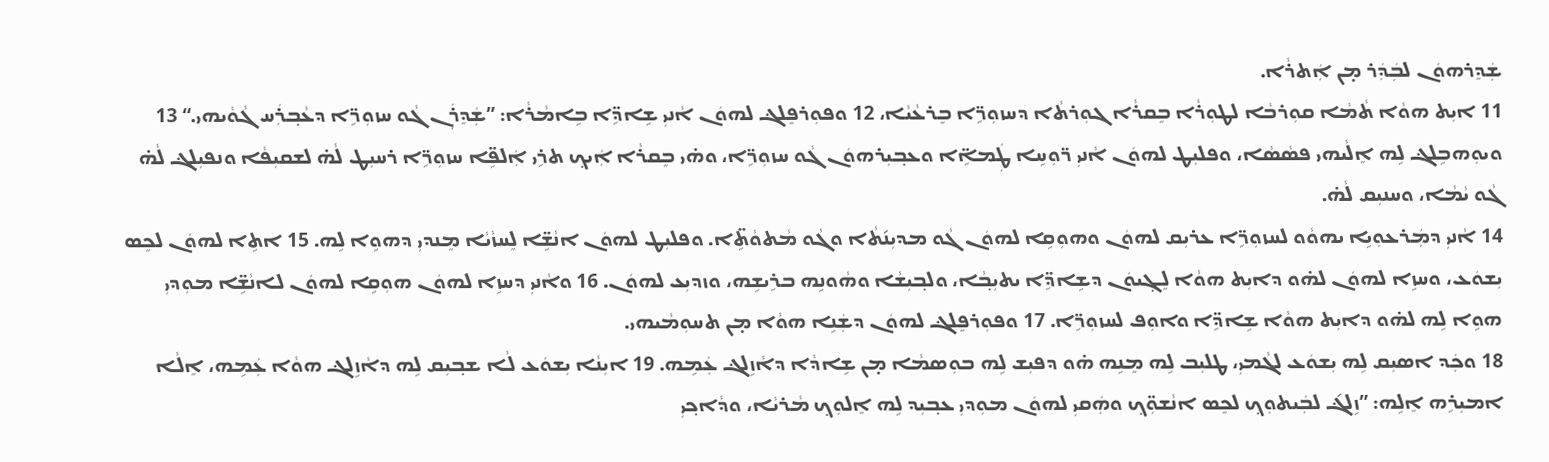ܫܲܕܸܪܗܘܿܢ ܠܒܲܕܲܪ ܡ̣ܢ ܐܲܬܪܵܐ.
11 ܐܝܼܬ ܗܘܵܐ ܬܵܡܵܐ ܩܘܼܪܒܵܐ ܠܛܘܼܪܵܐ ܒܸܩܪܵܐ ܓܘܼܪܬܵ‌ܐ ܕܚܙܘܼܪܹ̈ܐ ܒܸܪܥܵܝܵܐ، 12 ܘܦܘܼܪܦܸܠܔ ܠܗܘܿܢ ܐܵܢܝܼ ܫܹܐܕܹ̈ܐ ܒܹܐܡܵܪܵܐ: ”ܫܲܕܸܪܲܢ ܓܵܘ ܚܙܘܼܪܹ̈ܐ ܕܥܵܒ݂ܪܲܚ ܓܵܘܵܝܗ‌ܝ.“ 13 ܘܝܘܼܗܒܹܠܔ ܠܹܗ ܐܸܠܵܝܗ‌ܝ ܦܣܵܣܵܐ، ܘܦܠܝܼܛ ܠܗܘܿܢ ܐܵܢܝܼ ܪ̈ܘܼܚܹܐ ܛܲܡܐܹ̈ܐ ܘܥܒ݂ܝܼܪܗܘܿܢ ܓܵܘ ܚܙܘܼܪܹ̈ܐ، ܘܗ̇ܝ ܒܸܩܪܵܐ ܐܲܝܟ݂ ܬܪܹܝ ܐܲܠܦܹ̈ܐ ܚܙܘܼܪܹ̈ܐ ܪܚܝܼܛ ܠܵܗ̇ ܠܫܩܝܼܦܵܐ ܘܢܦܝܼܠܔ ܠܵܗ̇ ܓܵܘ ܝܵܡܵܐ، ܘܚܢܝܼܩ ܠܵܗ̇.
14 ܐܵܢܝܼ ܕܡܲܪܥܘܼܝܹܐ ܝܗܘܵܘ ܠܚܙܘܼܪܹ̈ܐ ܥܪܝܼܩ ܠܗܘܿܢ ܘܗܘܼܩܹܐ ܠܗܘܿܢ ܓܵܘ ܡܕܝܼܢ݇ܬܵ‌ܐ ܘܓܵܘ ܡܵܬܘܵܬܹ̈‌ܐ. ܘܦܠܝܼܛ ܠܗܘܿܢ ܐܢܵܫܹ̈ܐ ܠܸܚܙܵܝܵܐ ܡܸܢܕܝܼ ܕܗܘܹܐ ܠܹܗ. 15 ܐܬܹ‌ܐ ܠܗܘܿܢ ܠܟܸܣ ܝܼܫܘܿܥ، ܘܚܙܹܐ ܠܗܘܿܢ ܠܗ̇ܘ ܕܐܝܼܬ ܗܘܵܐ ܠܸܓ݂ܝܘܿܢ ܕܫܹܐܕܹ̈ܐ ܝܬܝܼܒ݂ܵܐ، ܘܠܒ݂ܝܼܫܵܐ ܘܗܵܘܢܹܗ ܒܪܹܝܫܹܗ، ܘܙܕܝܼܥ ܠܗܘܿܢ. 16 ܘܐܵܢܝܼ ܕܚܙܹܐ ܠܗܘܿܢ ܗܘܼܩܹܐ ܠܗܘܿܢ ܠܐܢܵܫܹ̈ܐ ܡܘܼܕܝܼ ܗܘܹܐ ܠܹܗ ܠܗ̇ܘ ܕܐܝܼܬ ܗܘܵܐ ܫܹܐܕܹ̈ܐ ܘܐܘܼܦ ܠܚܙܘܼܪܹ̈ܐ. 17 ܘܦܘܼܪܦܸܠܔ ܠܗܘܿܢ ܕܫܲܢܹܐ ܗܘܵܐ ܡ̣ܢ ܬܚܘܼܡܵܝܗ‌ܝ.
18 ܘܟܲܕ ܐܣܝܼܩ ܠܹܗ ܝܼܫܘܿܥ ܠܓܵܡܝܼ، ܛܠܝܼܒ ܠܹܗ ܡܸܢܹܗ ܗ̇ܘ ܕܦܝܼܫ ܠܹܗ ܒܘܼܣܡܵܐ ܡ̣ܢ ܫܹܐܕܵܐ ܕܐܵܙܹܠܔ ܥܲܡܹܗ. 19 ܐܝܼܢܵܐ ܝܼܫܘܿܥ ܠܵܐ ܫܒ݂ܝܼܩ ܠܹܗ ܕܐܵܙܹܠܔ ܗܘܵܐ ܥܲܡܹܗ، ܐܸܠܵܐ ܐܡܝܼܪܹܗ ܐܸܠܹܗ: ”ܙܹܠܔ݇ ܠܒܲܝܬܘܼܟ݂ ܠܟܸܣ ܐܢܵܫܘܼ̈ܟ݂ ܘܗܲܩܝܼ ܠܗܘܿܢ ܡܘܼܕܝܼ ܥܒ݂ܝܼܕ ܠܹܗ ܐܸܠܘܼܟ݂ ܡܵܪܝܵܐ، ܘܕܵܐܟ݂ܝܼ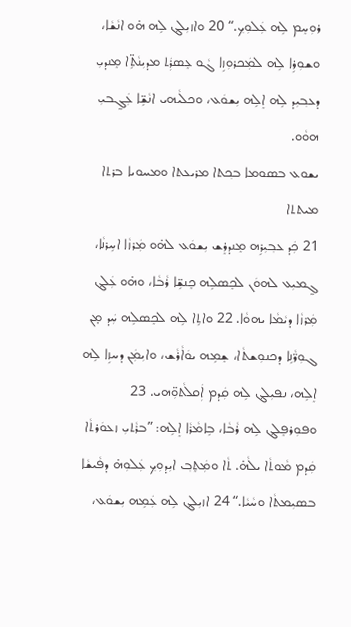ܪܘܼܚܸܡ ܠܹܗ ܥܲܠܘܼܟ݂.“ 20 ܘܐܙܝܼܠܔ ܠܹܗ ܗ̇ܘ ܐܢܵܫܵܐ، ܘܫܘܼܪܹܐ ܠܹܗ ܠܡܲܟܪܘܼܙܹܐ ܓܵܘ ܥܸܣܪܲܬ ܡܕܝܼܢܵܬܹ̈‌ܐ ܡܸܢܕܝܼ ܕܥܒ݂ܝܼܕ ܠܹܗ ܐܸܠܹܗ ܝܼܫܘܿܥ، ܘܟܠܵܝܗ‌ܝ ܐܢܵܫܹ̈ܐ ܥܲܓ̰ܒܝܼ ܗܘܵܘ.
ܝܫܘܥ ܒܣܘܡܐ ܒܟ݂ܬ‌ܐ ܡܪܝܥܬ‌ܐ ܘܡܚܘܝܐ ܒܪܬ‌ܐ ܡܝܬܬ‌ܐ
21 ܟܲܕ ܥܒ݂ܝܼܪܹܗ ܡܸܢܕܪܸܫ ܝܼܫܘܿܥ ܠܗ̇ܘ ܡܲܪܙܵܐ ܐܚܹܪܢܵܐ، ܓ̰ܡܝܼܥ ܠܗܘܿܢ ܠܟܸܣܠܹܗ ܟܸܢܫܹ̈ܐ ܪܵܒܵܐ، ܘܗ̇ܘ ܥܲܠܔ ܡܲܪܙܵܐ ܕܝܵܡܵܐ ܝܗܘܵܐ. 22 ܘܐܬܹ‌ܐ ܠܹܗ ܠܟܸܣܠܹܗ ܚܲܕ ܡ̣ܢ ܓܘܼܪ̈ܵܢܹܐ ܕܟܢܘܼܫܬܵ‌ܐ، ܫܸܡܹܗ ܝܘܿܐܵܪܵܫ، ܘܐܝܼܡܲܢ ܕܚܙܹܐ ܠܹܗ ܐܸܠܹܗ، ܢܦܝܼܠܔ ܠܹܗ ܩܲܕܡ ܐܲܩܠܵܬܘܼ̈ܗ‌ܝ. 23 ܘܦܘܼܪܦܸܠܔ ܠܹܗ ܪܵܒܵܐ، ܒܹܐܡܵܪܵܐ ܐܸܠܹܗ: ”ܒܪܵܬ‌ܝܼ ܙܥܘܿܪܬܵ‌ܐ ܩܲܕܡ ܡܵܘܬܵ‌ܐ ܝܠܵܗ̇. ܬܵ‌ܐ ܘܡܲܬܸܒ݂ ܐܝܼܕܘܼܟ݂ ܥܲܠܘܼܗ̇ ܕܦܵܝܫܵܐ ܒܣܝܼܡܬܵ‌ܐ ܘܚܵܝܵܐ.“ 24 ܐܙܝܼܠܔ ܠܹܗ ܥܲܡܹܗ ܝܼܫܘܿܥ،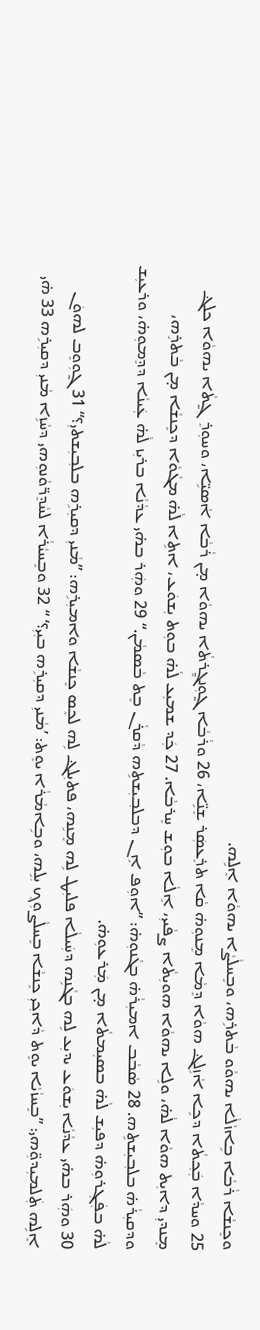ܘܟܸܢܫܵܐ ܪܵܒܵܐ ܒܹܐܙܵܠܵܐ ܝܗܘܵܘ ܒܵܬܪܹܗ، ܘܒܸܚܠܵܨܵܐ ܝܗܘܵܐ ܐܸܠܹܗ.
25 ܘܚܕܵܐ ܒܲܟ݂ܬܵ‌ܐ ܕܟܹܐ ܐܵܙܹܠܔ ܗܘܵܐ ܕܸܡܵܐ ܡܸܢܘܼܗ̇ ܩܵܐ ܬܪܸܥܣܲܪ ܫܸܢܹ̈ܐ، 26 ܘܪܵܒܵܐ ܓ̰ܘܼܢܓ̰ܸܪܬܵ‌ܐ ܝܗܘܵܐ ܡ̣ܢ ܪܵܒܵܐ ܐܵܣܝܹ̈ܐ، ܘܚܘܼܪܸܓ̰ܬܵ‌ܐ ܝܗܘܵܐ ܟܠܔ ܡܸܢܕܝܼ ܕܐܝܼܬ ܗܘܵܐ ܠܵܗ̇، ܘܠܹܐ ܝܗܘܵܐ ܗܘܝܼܬܵ‌ܐ ܨܦܵܝܝܼ، ܐܸܠܵܐ ܒܘܼܫ ܚܸܪܒܵܐ. 27 ܟܲܕ ܫܡܝܼܥ ܠܵܗ̇ ܒܘܼܬ ܝܼܫܘܿܥ، ܐܬܹ‌ܐ ܠܵܗ̇ ܡܓܵܘܵܐ ܕܟܸܢܫܵܐ ܡ̣ܢ ܒܵܬܪܹܗ، ܘܕܩܝܼܪܵܗ̇ ܒܠܒ݂ܝܼܫܬܹܗ. 28 ܣܵܒܵܒ ܐܡܝܼܪܵܗ̇ ܒܓܵܢܘܼܗ̇: ”ܐܘܼܦ ܐܸܢ ܕܒܠܒ݂ܝܼܫܬܹܗ ܕܵܩܪܵܢ ܒܸܬ ܒܵܣܡܵܢ.“ 29 ܘܗܲܪ ܒܗ̇ܝ ܥܕܵܢܵܐ ܒܪܝܼܙ ܠܵܗ̇ ܥܲܝܢܵܐ ܕܕܸܡܘܼܗ̇، ܘܪܥܝܼܫ ܠܵܗ̇ ܒܦܲܓ݂ܪܘܼܗ̇ ܕܦܝܼܫ ܠܵܗ̇ ܒܣܝܼܡܬܵ‌ܐ ܡ̣ܢ ܡܲܪܥܘܼܗ̇.
30 ܘܗܲܪ ܒܗ̇ܝ ܥܕܵܢܵܐ ܝܼܫܘܿܥ ܝܕܝܼܥ ܠܹܗ ܒܓܵܢܹܗ ܕܚܲܝܠܵܐ ܦܠܝܼܛ ܠܹܗ ܡܸܢܹܗ، ܦܬܝܼܠܔ ܠܹܗ ܠܟܸܣ ܟܸܢܫܵܐ ܘܐܡܝܼܪܹܗ: ”ܡܵܢܝܼ ܕܩܝܼܪܹܗ ܒܠܒ݂ܝܼܫܬ‌ܝܼ؟“ 31 ܓ̰ܘܼܘܸܒ ܠܗܘܿܢ ܐܸܠܹܗ ܬܲܠܡܝܼܕܘܼ̈ܗ‌ܝ: ”ܒܸܚܙܵܝܵܐ ܝܘܸܬ ܕܵܐܟ݂ܝܼ ܟܸܢܫܵܐ ܒܸܚܠܵܨܘܼܟ݂ ܝܼܠܹܗ، ܘܒܹܐܡܵܪܵܐ ܝܘܸܬ: ’ܡܵܢܝܼ ܕܩܝܼܪܹܗ ܒܝܼܝܼ؟‘ “ 32 ܘܒܸܚܝܵܪܵܐ ܠܚܵܕܸܪ̈ܘܵܢܘܼܗ‌ܝ ܕܚܵܙܹܐ ܡܵܢܝܼ ܕܩܝܼܪܹܗ 33 ܗ̇ܝ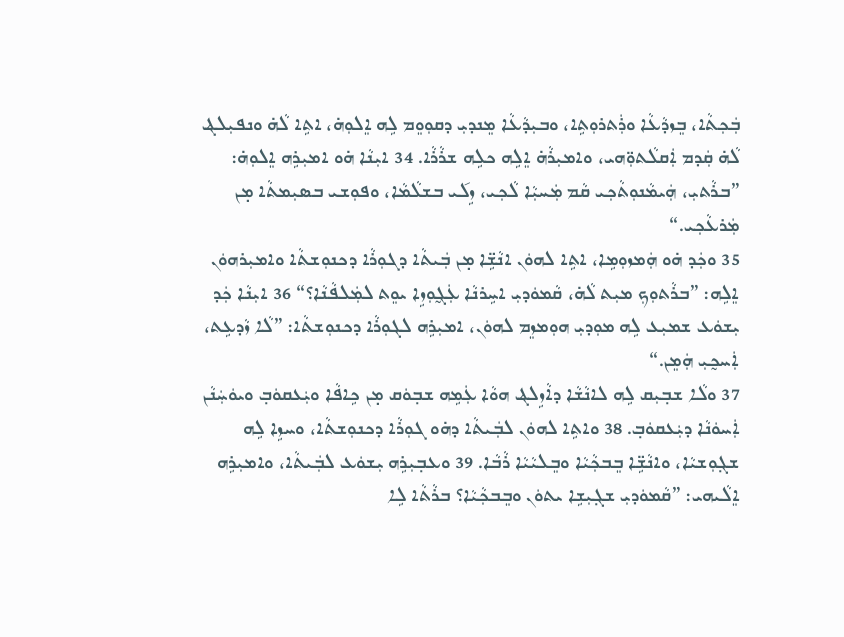ܒܲܟ݂ܬܵ‌ܐ، ܒܸܙܕܵܥܵܐ ܘܪܲܬܪܘܼܬܹ‌ܐ، ܘܒܝܼܕܵܥܵܐ ܡܸܢܕܝܼ ܕܩܘܼܘܸܡ ܠܹܗ ܐܸܠܘܼܗ̇، ܐܬܹ‌ܐ ܠܵܗ̇ ܘܢܦܝܼܠܔ ܠܵܗ̇ ܩܲܕܡ ܐܲܩܠܵܬܘܼ̈ܗ‌ܝ، ܘܐܡܝܼܪܵܗ̇ ܐܸܠܹܗ ܟܠܹܗ ܫܪܵܪܵܐ. 34 ܐܝܼܢܵܐ ܗ̇ܘ ܐܡܝܼܪܹܗ ܐܸܠܘܼܗ̇: ”ܒܪܵܬ‌ܝܼ، ܗܲܝܡܵܢܘܼܬܵܟ݂ܝ ܩܵܡ ܡܲܚܝܼܵܐ ܠܵܟ݂ܝ، ܙܹܠ݇ܝ ܒܫܠܵܡܵܐ، ܘܦܘܼܫܝ ܒܣܝܼܡܬܵ‌ܐ ܡ̣ܢ ܡܲܪܥܵܟ݂ܝ.“
35 ܘܟܲܕ ܗ̇ܘ ܗܲܡܙܘܼܡܹܐ، ܐܬܹ‌ܐ ܠܗܘܿܢ ܐܢܵܫܹ̈ܐ ܡ̣ܢ ܒܲܝܬܵ‌ܐ ܕܓܘܼܪܵܐ ܕܟܢܘܼܫܬܵ‌ܐ ܘܐܡܝܼܪܗܘܿܢ ܐܸܠܹܗ: ”ܒܪܵܬܘܼܟ݂ ܡܝܼܬ ܠܵܗ̇، ܩܵܡܘܿܕܝܼ ܐܚܹܪܢܵܐ ܥܲܓ̰ܘܼܙܹܐ ܝܘܸܬ ܠܡܲܠܦܵܢܵܐ؟“ 36 ܐܝܼܢܵܐ ܟܲܕ ܝܼܫܘܿܥ ܫܡܝܼܥ ܠܹܗ ܡܘܼܕܝܼ ܗܘܼܡܙܸܡ ܠܗܘܿܢ، ܐܡܝܼܪܹܗ ܠܓܘܼܪܵܐ ܕܟܢܘܼܫܬܵ‌ܐ: ”ܠܵܐ ܙܵܕܥܹܬ، ܐܲܚܟ̰ܝܼ ܗܲܡܸܢ.“
37 ܘܠܵܐ ܫܒ݂ܝܼܩ ܠܹܗ ܠܐܢܵܫܵܐ ܕܐܵܙܹܠܔ ܗܘܵܐ ܥܲܡܹܗ ܫܒ݂ܘܿܩ ܡ̣ܢ ܟܹܐܦܵܐ ܘܝܲܥܩܘܿܒ݂ ܘܝܘܿܚܲܢܵܢ ܐܲܚܘܿܢܵܐ ܕܝܲܥܩܘܿܒ݂. 38 ܘܐܬܹ‌ܐ ܠܗܘܿܢ ܠܒܲܝܬܵ‌ܐ ܕܗ̇ܘ ܓܘܼܪܵܐ ܕܟܢܘܼܫܬܵ‌ܐ، ܘܚܙܹܐ ܠܹܗ ܫܓ݂ܘܼܫܝܵܐ، ܘܐܢܵܫܹ̈ܐ ܒܸܒܟ݂ܵܝܵܐ ܘܒܸܠܝܵܝܵܐ ܪܵܒܵܐ. 39 ܘܥܒ݂ܝܼܪܹܗ ܝܼܫܘܿܥ ܠܒܲܝܬܵ‌ܐ، ܘܐܡܝܼܪܹܗ ܐܸܠܵܝܗ‌ܝ: ”ܩܵܡܘܿܕܝܼ ܫܓ݂ܝܼܫܹܐ ܝܬܘܿܢ ܘܒܸܒܟ݂ܵܝܵܐ؟ ܒܪܵܬܵ‌ܐ ܠܹܐ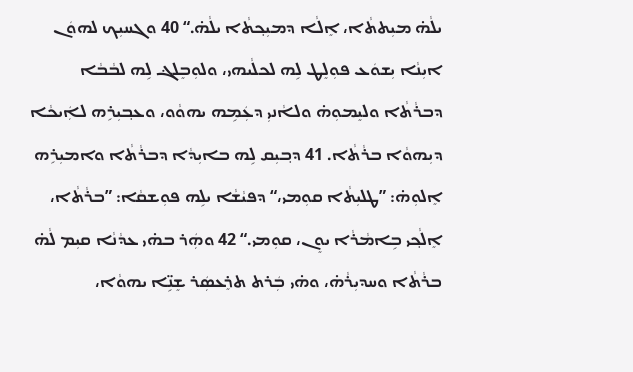ܝܠܵܗ̇ ܡܝܼܬܬܵ‌ܐ، ܐܸܠܵܐ ܕܡܝܼܟ݂ܬܵ‌ܐ ܝܠܵܗ̇.“ 40 ܘܓܚܝܼܟ ܠܗܘܿܢ ܐܝܼܢܵܐ ܝܼܫܘܿܥ ܦܘܼܠܸܛ ܠܹܗ ܠܟܠܵܝܗ‌ܝ، ܘܠܘܼܒܸܠܔ ܠܹܗ ܠܒܵܒܵܐ ܕܒܪܵܬܵ‌ܐ ܘܠܝܸܡܘܼܗ̇ ܘܠܐܵܢܝܼ ܕܥܲܡܹܗ ܝܗܘܵܘ، ܘܥܒ݂ܝܼܪܹܗ ܠܐܲܝܟܵܐ ܕܝܼܗܘܵܐ ܒܪܵܬܵ‌ܐ. 41 ܕܒ݂ܝܼܩ ܠܹܗ ܒܐܝܼܕܵܐ ܕܒܪܵܬܵ‌ܐ ܘܐܡܝܼܪܹܗ ܐܸܠܘܼܗ̇: ”ܛܠܝܼܬܵ‌ܐ ܩܘܼܡܝ،“ ܕܦܝܵܫܵܐ ܝܠܹܗ ܦܘܼܫܩܵܐ: ”ܒܪܵܬܵ‌ܐ، ܐܸܠܵܟ݂ܝ ܒܹܐܡܵܪܵܐ ܝܘܸܢ، ܩܘܼܡܝ.“ 42 ܘܗܲܪ ܒܗ̇ܝ ܥܕܵܢܵܐ ܩܝܼܡ ܠܵܗ̇ ܒܪܵܬܵ‌ܐ ܘܚܕܝܼܪܵܗ̇، ܘܗ̇ܝ ܒܲܪܬ ܬܪܸܥܣܲܪ ܫܸܢܹ̈ܐ ܝܗܘܵܐ،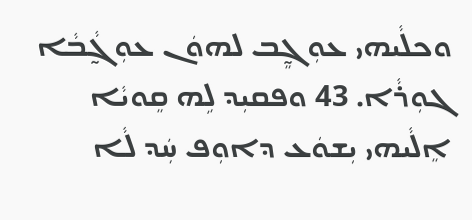ܘܟܠܵܝܗ‌ܝ ܥܘܼܓ̰ܸܒ ܠܗܘܿܢ ܥܘܼܓ̰ܵܒܵܐ ܓܘܼܪܵܐ. 43 ܘܦܩܝܼܕ ܠܹܗ ܩܸܘܝܵܐ ܐܸܠܵܝܗ‌ܝ ܝܼܫܘܿܥ ܕܐܘܼܦ ܚܲܕ ܠܵܐ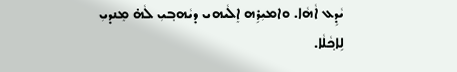ܝܵܕܹܥ ܐܵܗܵܐ. ܘܐܡܝܼܪܹܗ ܐܸܠܵܝܗ‌ܝ ܕܝܵܗܒ݂ܝܼ ܠܵܗ̇ ܡܸܢܕܝܼ ܠܹܐܟ݂ܵܠܵܐ.